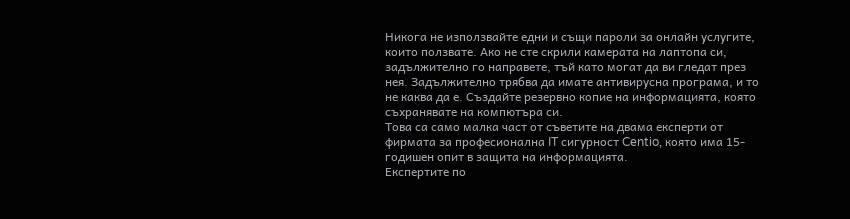Никога не използвайте едни и същи пароли за онлайн услугите, които ползвате. Ако не сте скрили камерата на лаптопа си, задължително го направете, тъй като могат да ви гледат през нея. Задължително трябва да имате антивирусна програма, и то не каква да е. Създайте резервно копие на информацията, която съхранявате на компютъра си.
Това са само малка част от съветите на двама експерти от фирмата за професионална IT сигурност Centio, която има 15-годишен опит в защита на информацията.
Експертите по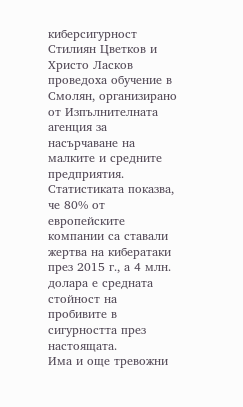киберсигурност Стилиян Цветков и Христо Ласков проведоха обучение в Смолян, организирано от Изпълнителната агенция за насърчаване на малките и средните предприятия.
Статистиката показва, че 80% от европейските компании са ставали жертва на кибератаки през 2015 г., а 4 млн. долара е средната стойност на пробивите в сигурността през настоящата.
Има и още тревожни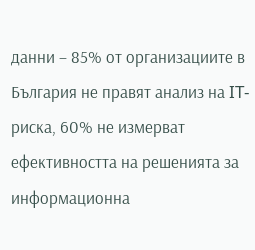данни – 85% от организациите в България не правят анализ на IT-риска, 60% не измерват ефективността на решенията за информационна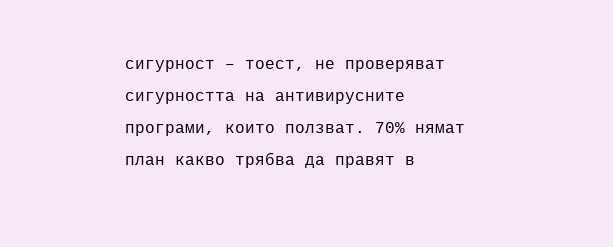сигурност – тоест, не проверяват сигурността на антивирусните програми, които ползват. 70% нямат план какво трябва да правят в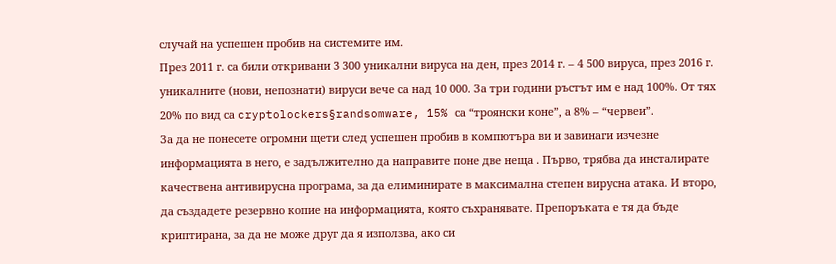случай на успешен пробив на системите им.
През 2011 г. са били откривани 3 300 уникални вируса на ден, през 2014 г. – 4 500 вируса, през 2016 г. уникалните (нови, непознати) вируси вече са над 10 000. За три години ръстът им е над 100%. От тях 20% по вид са cryptolockers§randsomware, 15% са “троянски коне”, а 8% – “червеи”.
За да не понесете огромни щети след успешен пробив в компютъра ви и завинаги изчезне информацията в него, е задължително да направите поне две неща . Първо, трябва да инсталирате качествена антивирусна програма, за да елиминирате в максимална степен вирусна атака. И второ, да създадете резервно копие на информацията, която съхранявате. Препоръката е тя да бъде криптирана, за да не може друг да я използва, ако си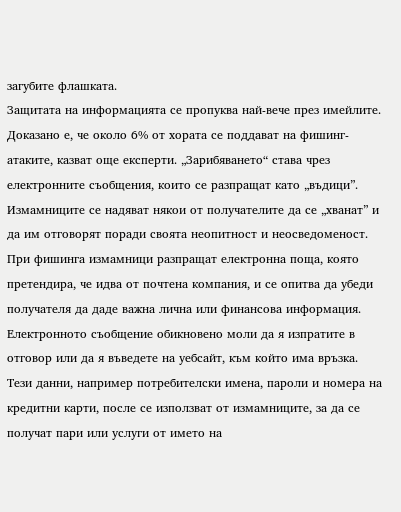загубите флашката.
Защитата на информацията се пропуква най-вече през имейлите. Доказано е, че около 6% от хората се поддават на фишинг-атаките, казват още експерти. „Зарибяването“ става чрез електронните съобщения, които се разпращат като „въдици”. Измамниците се надяват някои от получателите да се „хванат” и да им отговорят поради своята неопитност и неосведоменост. При фишинга измамници разпращат електронна поща, която претендира, че идва от почтена компания, и се опитва да убеди получателя да даде важна лична или финансова информация. Електронното съобщение обикновено моли да я изпратите в отговор или да я въведете на уебсайт, към който има връзка. Тези данни, например потребителски имена, пароли и номера на кредитни карти, после се използват от измамниците, за да се получат пари или услуги от името на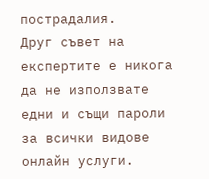пострадалия.
Друг съвет на експертите е никога да не използвате едни и същи пароли за всички видове онлайн услуги.